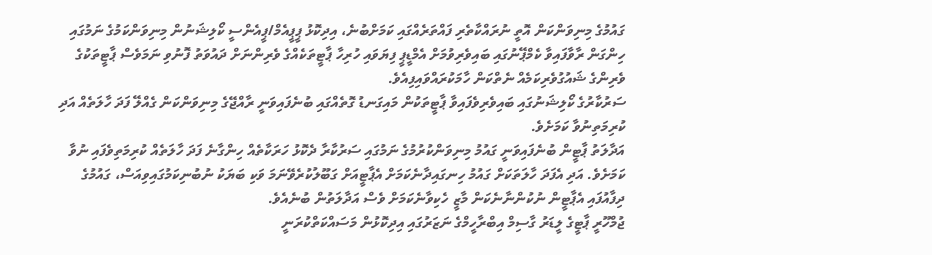ގައުމުގެ މިނިވަންކަން އޮތީ ނުރައްކާތެރި ފައްތަރެއްގައި ކަމަށްބުނެ، އިދިކޮޅު ޕީޕީއެމް/ޕީއެންސީ ކޯލިޝަނުން މިނިވަންކަމުގެ ނަމުގައި ހިންގަން ރާވާފައިވާ ކެމްޕޭނުގައި ބައިވެރިވުމަށް އެމްޑީޕީ ފިޔަވައި ހުރިހާ ޕާޓީތަކެއްގެ ވެރިންނަށް ދައުވަތު ފޮނުވި ނަމަވެސް ޕާޓީތަކުގެ ވެރިންގެ ޝައުގުވެރިކަމެއް ނެތްކަން ހާމަކުރައްވައިފިއެވެ.
ސަރުކާރުގެ ކޯލިޝަނުގައި ބައިވެރިވެފައިވާ ޕާޓީތަކުން މައިގަނޑު ގޮތެއްގައި ބުނެފައިވަނީ ރާއްޖޭގެ މިނިވަންކަން ގެއްލޭ ފަދަ ހާލަތެއް އަދި ކުރިމަތިނުވާ ކަމަށެވެ.
އަދާލަތު ޕާޓީން ބުނެފައިވަނީ ގައުމު މިނިވަންކުރުމުގެ ނަމުގައި ސަރުކާރާ ދެކޮޅު ހަރަކާތެއް ހިންގާނެ ފަދަ ހާލަތެއް ކުރިމަތިވެފައި ނުވާ ކަމަށެވެ. އަދި އެފަދަ ހާލަތަކަށް ގައުމު ހިނގައިދާނެކަމަށް އެޕާޓީއަށް ގަބޫލުކުރެވޭނަމަ ވަކި ބަޔަކު ނުބުނިކަމުގައިވިއަސް، ގައުމުގެ ދިފާއުފައި އެޕާޓީން ނުކުންނާނެކަން މާޒީ ހެކިވާނެކަމަށް ވެސް އަދާލަތުން ބުނެއެވެ.
ޖުމްހޫރީ ޕާޓީގެ ލީޑަރު ގާސިމް އިބްރާހީމްގެ ނަޒަރުގައި އިދިކޮޅުން މަސައްކަތްކުރަނީ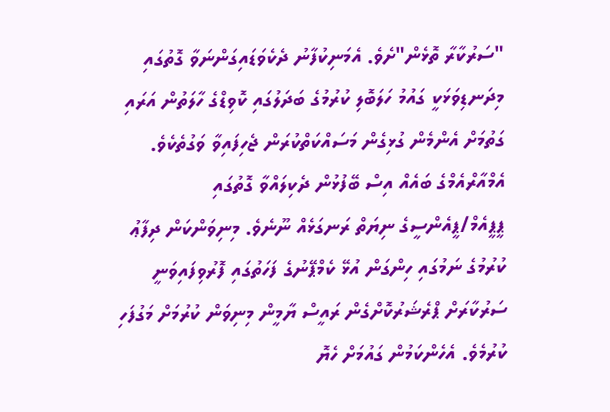"ސަރުކާރާ ތޮޅެން"ށެވެ. އެމަނިކުފާނު ދެކެވަޑައިގަންނަވާ ގޮތުގައި މިދަނޑިވަޅަކީ ގައުމު ހަލަބޮލި ކުރުމުގެ ބަދަލުގައި ކޮވިޑްގެ ހާލަތުން އަރައި ގަތުމަށް އެންމެން ގުޅިގެން މަސައްކަތްކުރަން ޖެހިފައިވާ ވަގުތެކެވެ.
އެމްއާރްއެމްގެ ބައެއް އިސް ބޭފުޅުން ދެކިލައްވާ ގޮތުގައި ޕީޕީއެމް/ޕީއެންސީގެ ނިޔަތް ރަނގަޅެއް ނޫނެވެ. މިނިވަންކަން ދިފާޢު ކުރުމުގެ ނަމުގައި ހިންގަން އުޅޭ ކެމްޕޭނުގެ ފަހަތުގައި ފޮރުވިފައިވަނީ ސަރުކާރަށް ޕްރެޝަރުކޮށްގެން ރައީސް ޔާމީން މިނިވަން ކުރުމަށް މަގުފަހި ކުރުމެވެ. އެހެންކަމުން ގައުމަށް ހެޔޮ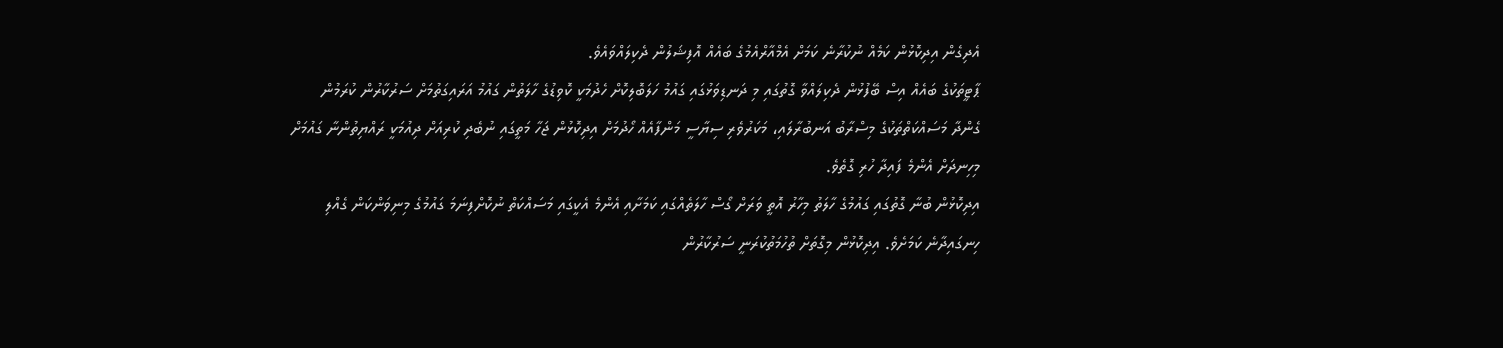އެދިގެން އިދިކޮޅުން ކަމެއް ނުކުރާނެ ކަމަށް އެމްއާރްއެމުގެ ބައެއް އޮފިޝަލުން ދެކިލައްވައެވެ.
ޕާޓީތަކުގެ ބައެއް އިސް ބޭފުޅުން ދެކިލައްވާ ގޮތުގައި މި ދަނޑިވަޅުގައި ގައުމު ހަލަބޮލިކޮށް ހެދުމަކީ ކޮވިޑުގެ ހާލަތުން ގައުމު އަރައިގަތުމަށް ސަރުކާރުން ކުރަމުން ގެންދާ މަސައްކަތްތަކުގެ މިސްރާބު އަނބުރާލައި، މަކަރުވެރި ސިޔާސީ މަންފާއެއް ހޯދުމަށް އިދިކޮޅުން ޖަހާ މަތީގައި ނުބެދި ކުރިއަށް ދިއުމަކީ ރައްޔިތުންނާ ގައުމަށް މިހިނދަށް އެންމެ ފައިދާ ހުރި ގޮތެވެ.
އިދިކޮޅުން ބުނާ ގޮތުގައި ގައުމުގެ ހާލަތު މިހާރު އޮތީ ވަރަށް ގޯސް ހާލަތެއްގައި ކަމަށާއި އެންމެ އެކީގައި މަސައްކަތް ނުކޮށްފިނަމަ ގައުމުގެ މިނިވަންކަން ގެއްލި ހިނގައިދާނެ ކަމަށެވެ. އިދިކޮޅުން މިގޮތަށް ތުހުމަތުކުރަނީ ސަރުކާރުން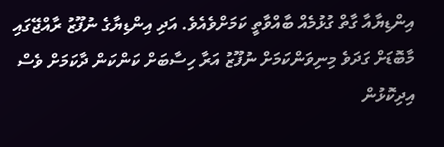އިންޑިޔާއާ ގާތް ގުޅުމެއް ބާއްވާތީ ކަމަށްވެއެވެ. އަދި އިންޑިޔާގެ ނުފޫޒު ރާއްޖޭގައި މާބޮޑަށް ގަދަވެ މިނިވަންކަމަށް ނުފޫޒު އަރާ ހިސާބަށް ކަންކަން ދާކަމަށް ވެސް އިދިކޮޅުން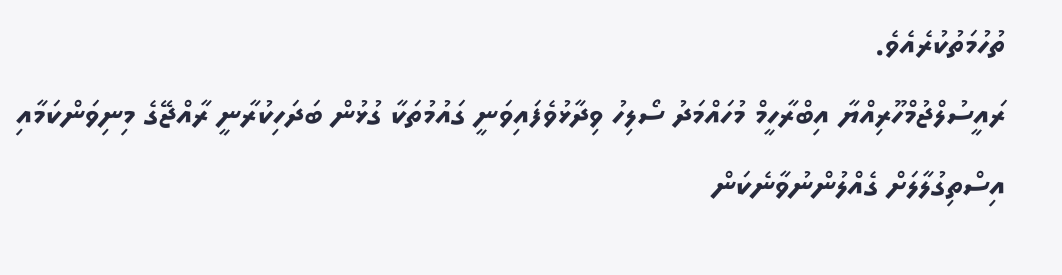ތުހުމަތުކުރެއެވެ.
ރައީސުލްޖުމްހޫރިއްޔާ އިބްރާހީމް މުހައްމަދު ސޯލިހު ވިދާޅުވެފައިވަނީ ގައުމުތަކާ ގުޅުން ބަދަހިކުރާނީ ރާއްޖޭގެ މިނިވަންކަމާއި އިސްތިގުލާލަށް ގެއްލުންނުވާނެކަން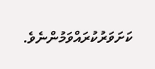ކަށަވަރުކުރައްވަމުންނެވެ.